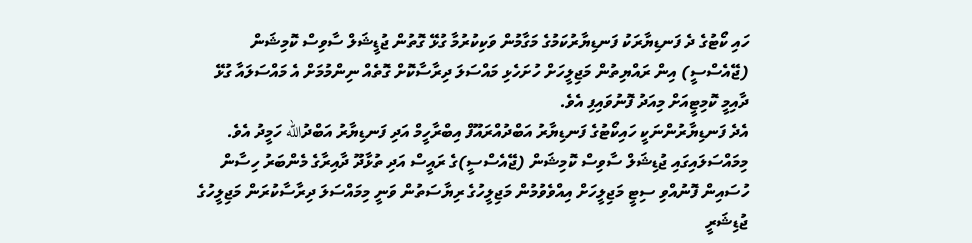ހައި ކޯޓުގެ ދެ ފަނޑިޔާރަކު ފަނޑިޔާރުކަމުގެ މަގާމުން ވަކިކުރުމާ ގުޅޭ ގޮތުން ޖުޑީޝަލް ސާވިސް ކޮމިޝަން (ޖޭއެސްސީ) އިން ރައްޔިތުން މަޖިލީހަށް ހުށަހެޅި މައްސަލަ ދިރާސާކޮށް ގޮތެއް ނިންމުމަށް އެ މައްސަލައާ ގުޅޭ ދާއިމީ ކޮމިޓީއަށް މިއަދު ފޮނުވައިފި އެވެ.
އެދެ ފަނޑިޔާރުންނަކީ ހައިކޯޓުގެ ފަނޑިޔާރު އަބްދުއްރައޫފް އިބްރާހީމް އަދި ފަނޑިޔާރު އަބްދުالله ހަމީދު އެވެ.
މިމައްސަލައިގައި ޖުޑިޝަލް ސާވިސް ކޮމިޝަން (ޖޭއެސްސީ)ގެ ރައީސް އަދި ތުޅާދޫ ދާއިރާގެ މެންބަރު ހިސާން ހުސައިން ފޮނުއްވި ސިޓީ މަޖިލީހަށް އިއްވެވުމުން މަޖިލީހުގެ ރިޔާސަތުން ވަނީ މިމައްސަލަ ދިރާސާކުރަން މަޖިލީހުގެ ޖުޑިޝަރީ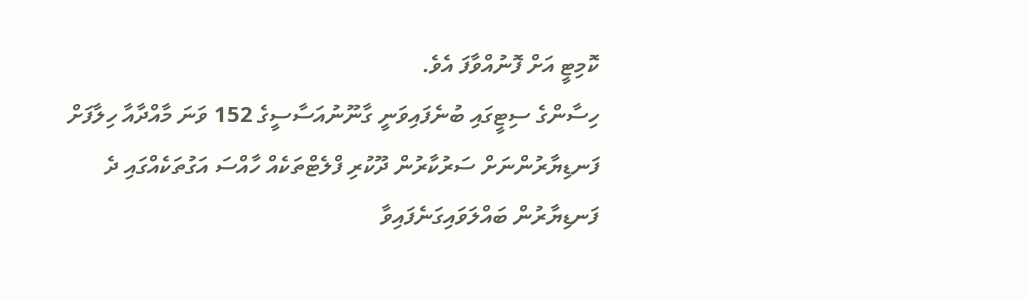ކޮމިޓީ އަށް ފޮނުއްވާފަ އެވެ.
ހިސާންގެ ސިޓީގައި ބުނެފައިވަނީ ގާނޫނުއަސާސީގެ 152 ވަނަ މާއްދާއާ ހިލާފަށް ފަނޑިޔާރުންނަށް ސަރުކާރުން ދޫކުރި ފްލެޓްތަކެއް ހާއްސަ އަގުތަކެއްގައި ދެ ފަނޑިޔާރުން ބައްލަވައިގަނެފައިވާ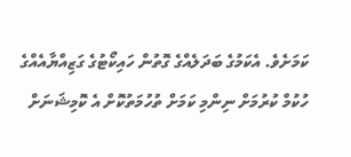ކަމަށެވެ. އެކަމުގެ ބަދަލެއްގެ ގޮތުން ހައިކޯޓުގެ ގަޒިއްޔާއެއްގެ ހުކުމް ކުރުމަށް ނިންމި ކަމަށް ތުހުމަތުކޮށް އެ ކޮމިޝަނަށް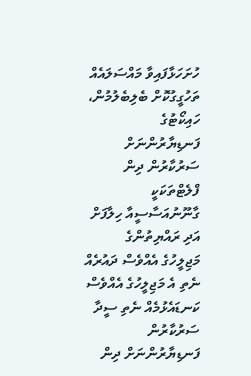ހުށަހަޅާފައިވާ މައްސަލައެއް ތަހުގީގުކޮށް ބެލިބެލުމުން، ހައިކޯޓުގެ ފަނޑިޔާރުންނަށް ސަރުކާރުން ދިން ފްލެޓްތަކަކީ ގާނޫނުއަސާސީއާ ހިލާފަށް އަދި ރައްޔިތުންގެ މަޖިލީހުގެ އެއްވެސް ދައުރެއް ނެތި އެ މަޖިލީހުގެ އެއްވެސް ކަނޑައެޅުމެއް ނެތި ސީދާ ސަރުކާރުން ފަނޑިޔާރުންނަށް ދިން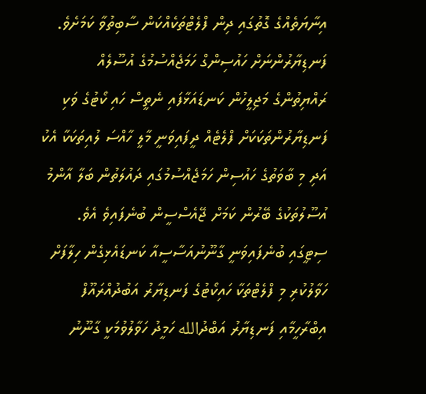އިނާޔަތެއްގެ ގޮތުގައި ދިން ފްލެޓްތަކެއްކަން ސާބިތުވާ ކަމަށެވެ.
ފަނޑިޔާރުންނަށް ހައުސިންގް ހަމަޖެއްސުމުގެ އުސޫލެއް ރައްޔިތުންގެ މަޖިލީހުން ކަނޑައަޅާފައި ނެތީސް ހައި ކޯޓުގެ ވަކި ފަނޑިޔާރުންތަކަކަށް ފްލެޓެއް ދީފައިވަނީ މާލީ ހާއްސަ ލުއިތަކަކާ އެކު އަދި މި ބާވަތުގެ ހައުސިން ހަމަޖެއްސުމުގައި ދައުލަތުން ބަލާ އާންމު އުސޫލުތަކުގެ ބޭރުން ކަމަށް ޖޭއެސްސީން ބުނެފައިވެ އެވެ.
ސިޓީގައި ބުނެފައިވަނީ ގާނޫނުއަސާސީއާ ކަނޑައެޅިގެން ހިލާފަށް ހަވާލުކުރި މި ފްލެޓްތަކާ ހައިކޯޓުގެ ފަނޑިޔާރު އަބުދުއްރައޫފް އިބްރާހީމާއި ފަނޑިޔާރު އަބްދުالله ހަމީދު ހަވާލުވުމަކީ ގާނޫނު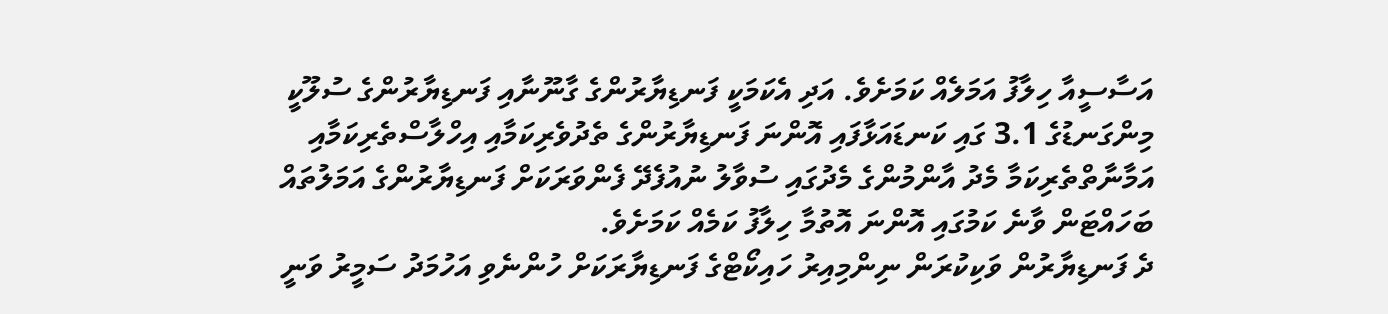އަސާސީއާ ހިލާފު އަމަލެއް ކަމަށެވެ. އަދި އެކަމަކީ ފަނޑިޔާރުންގެ ގާނޫނާއި ފަނޑިޔާރުންގެ ސުލޫކީ މިންގަނޑުގެ 3.1 ގައި ކަނޑައަޅާފައި އޮންނަ ފަނޑިޔާރުންގެ ތެދުވެރިކަމާއި އިހްލާސްތެރިކަމާއި އަމާނާތްތެރިކަމާ މެދު އާންމުންގެ މެދުގައި ސުވާލު ނުއުފެދޭ ފެންވަރަކަށް ފަނޑިޔާރުންގެ އަމަލުތައް ބަހައްޓަން ވާނެ ކަމުގައި އޮންނަ އޮތުމާ ހިލާފު ކަމެއް ކަމަށެވެ.
ދެ ފަނޑިޔާރުން ވަކިކުރަން ނިންމިއިރު ހައިކޯޓްގެ ފަނޑިޔާރަކަށް ހުންނެވި އަހުމަދު ސަމީރު ވަނީ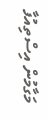މަގާމުން އިސްތިއުފާ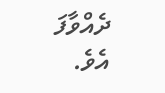ދެއްވާފަ އެވެ.